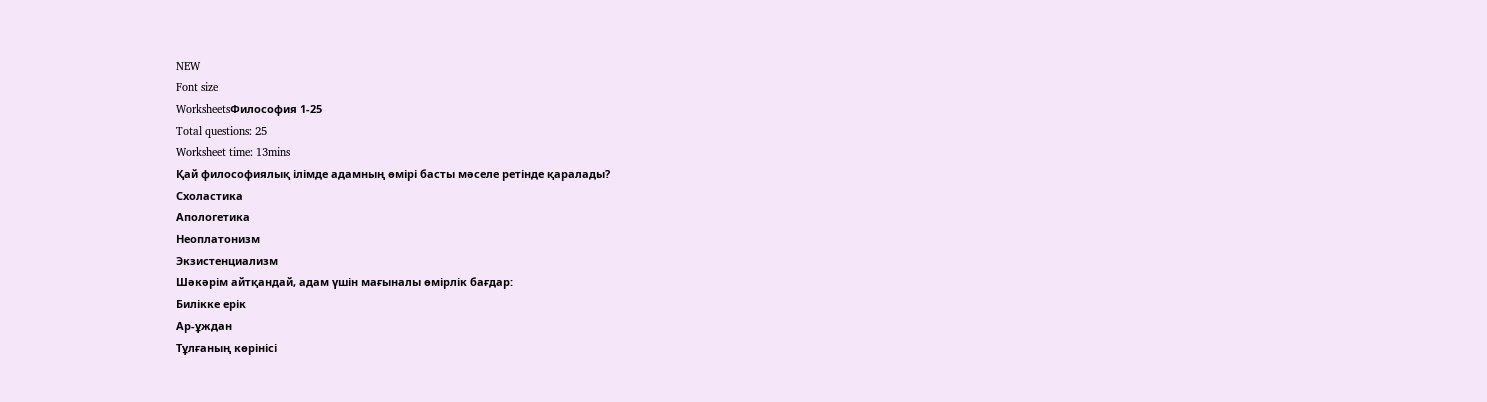NEW
Font size
WorksheetsФилософия 1-25
Total questions: 25
Worksheet time: 13mins
Қай философиялық ілімде адамның өмірі басты мәселе ретінде қаралады?
Схоластика
Апологетика
Неоплатонизм
Экзистенциализм
Шәкәрім айтқандай, адам үшін мағыналы өмірлік бағдар:
Билікке ерік
Ар-ұждан
Тұлғаның көрінісі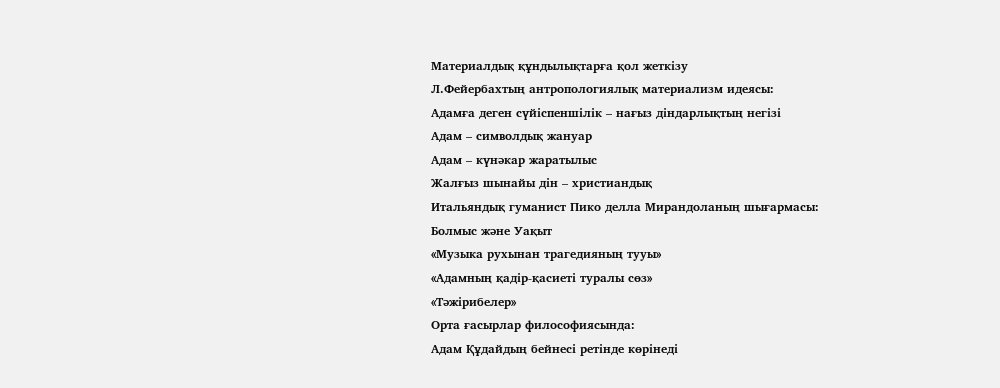Материалдық құндылықтарға қол жеткізу
Л.Фейербахтың антропологиялық материализм идеясы:
Адамға деген сүйіспеншілік – нағыз діндарлықтың негізі
Адам – символдық жануар
Адам – күнәкар жаратылыс
Жалғыз шынайы дін – христиандық
Итальяндық гуманист Пико делла Мирандоланың шығармасы:
Болмыс және Уақыт
«Музыка рухынан трагедияның тууы»
«Адамның қадір-қасиеті туралы сөз»
«Тәжірибелер»
Орта ғасырлар философиясында:
Адам Құдайдың бейнесі ретінде көрінеді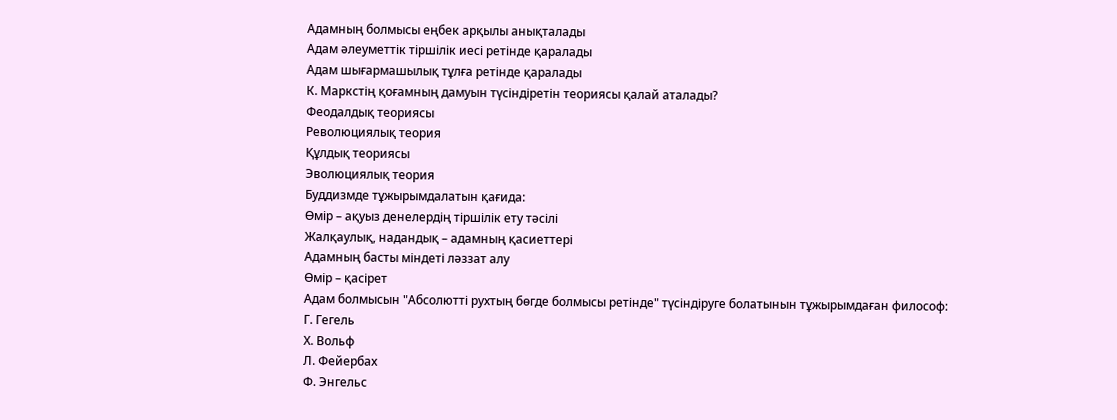Адамның болмысы еңбек арқылы анықталады
Адам әлеуметтік тіршілік иесі ретінде қаралады
Адам шығармашылық тұлға ретінде қаралады
К. Маркстің қоғамның дамуын түсіндіретін теориясы қалай аталады?
Феодалдық теориясы
Революциялық теория
Құлдық теориясы
Эволюциялық теория
Буддизмде тұжырымдалатын қағида:
Өмір – ақуыз денелердің тіршілік ету тәсілі
Жалқаулық, надандық – адамның қасиеттері
Адамның басты міндеті ләззат алу
Өмір – қасірет
Адам болмысын "Абсолютті рухтың бөгде болмысы ретінде" түсіндіруге болатынын тұжырымдаған философ:
Г. Гегель
Х. Вольф
Л. Фейербах
Ф. Энгельс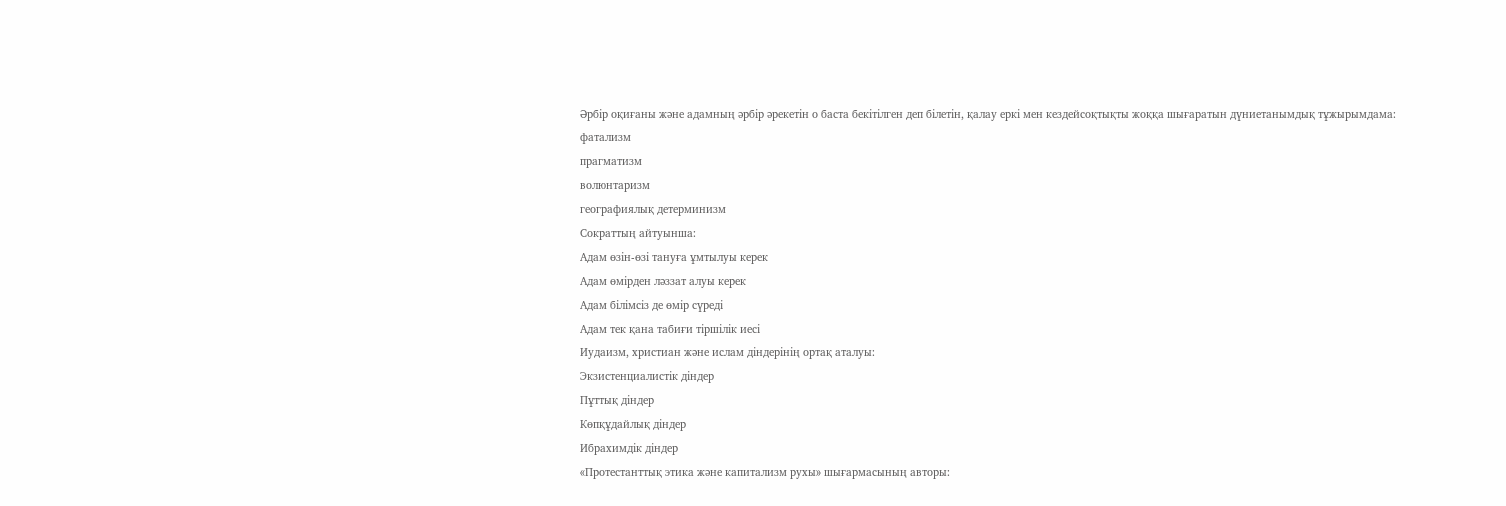Әрбір оқиғаны және адамның әрбір әрекетін о баста бекітілген деп білетін, қалау еркі мен кездейсоқтықты жоққа шығаратын дүниетанымдық тұжырымдама:
фатализм
прагматизм
волюнтаризм
географиялық детерминизм
Сократтың айтуынша:
Адам өзін-өзі тануға ұмтылуы керек
Адам өмірден ләззат алуы керек
Адам білімсіз де өмір сүреді
Адам тек қана табиғи тіршілік иесі
Иудаизм, христиан және ислам діндерінің ортақ аталуы:
Экзистенциалистік діндер
Пұттық діндер
Көпқұдайлық діндер
Ибрахимдік діндер
«Протестанттық этика және капитализм рухы» шығармасының авторы: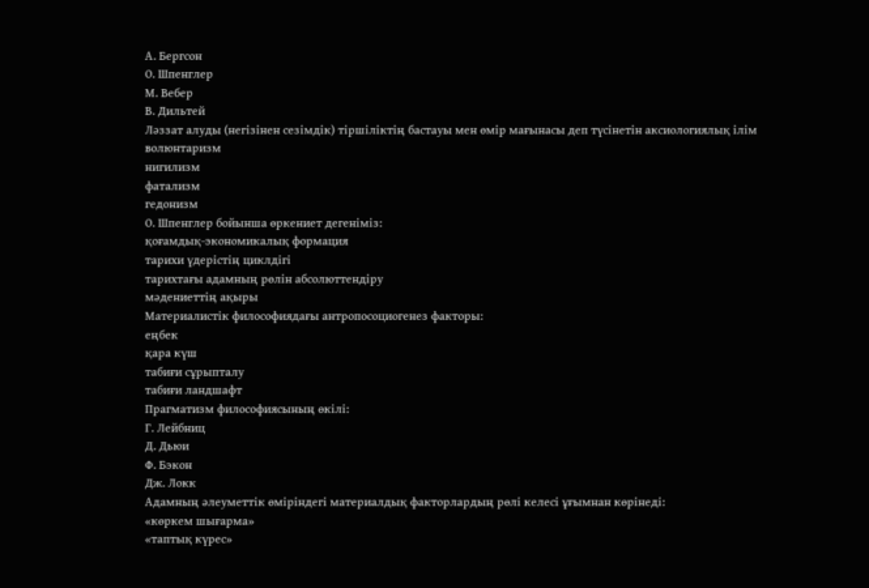А. Бергсон
О. Шпенглер
М. Вебер
В. Дильтей
Ләззат алуды (негізінен сезімдік) тіршіліктің бастауы мен өмір мағынасы деп түсінетін аксиологиялық ілім
волюнтаризм
нигилизм
фатализм
гедонизм
О. Шпенглер бойынша өркениет дегеніміз:
қоғамдық-экономикалық формация
тарихи үдерістің циклдігі
тарихтағы адамның рөлін абсолюттендіру
мәдениеттің ақыры
Материалистік философиядағы антропосоциогенез факторы:
еңбек
қара күш
табиғи сұрыпталу
табиғи ландшафт
Прагматизм философиясының өкілі:
Г. Лейбниц
Д. Дьюи
Ф. Бэкон
Дж. Локк
Адамның әлеуметтік өміріндегі материалдық факторлардың рөлі келесі ұғымнан көрінеді:
«көркем шығарма»
«таптық күрес»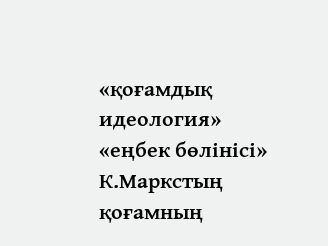«қоғамдық идеология»
«еңбек бөлінісі»
К.Маркстың қоғамның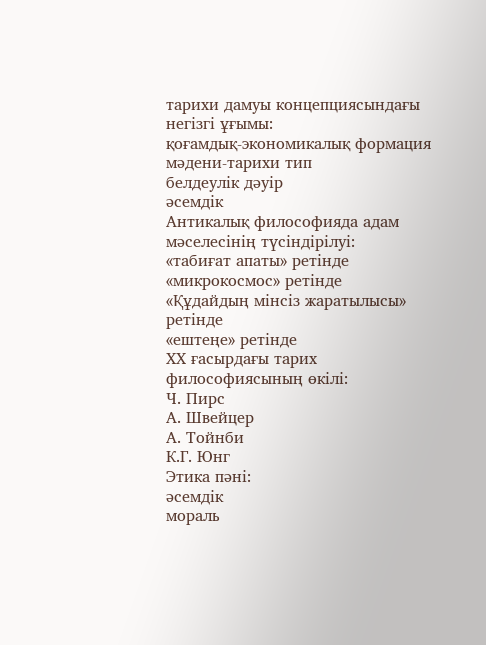тарихи дамуы концепциясындағы негізгі ұғымы:
қоғамдық-экономикалық формация
мәдени-тарихи тип
белдеулік дәуір
әсемдік
Антикалық философияда адам мәселесінің түсіндірілуі:
«табиғат апаты» ретінде
«микрокосмос» ретінде
«Құдайдың мінсіз жаратылысы» ретінде
«ештеңе» ретінде
ХХ ғасырдағы тарих философиясының өкілі:
Ч. Пирс
А. Швейцер
А. Тойнби
К.Г. Юнг
Этика пәні:
әсемдік
мораль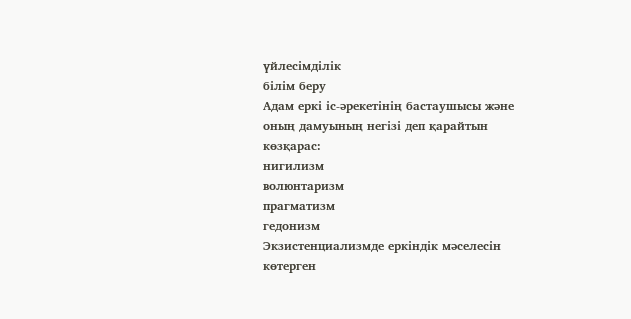үйлесімділік
білім беру
Адам еркі іс-әрекетінің бастаушысы және оның дамуының негізі деп қарайтын көзқарас:
нигилизм
волюнтаризм
прагматизм
гедонизм
Экзистенциализмде еркіндік мәселесін көтерген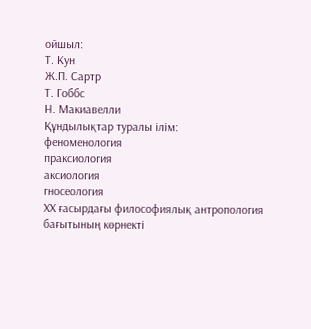ойшыл:
Т. Кун
Ж.П. Сартр
Т. Гоббс
Н. Макиавелли
Құндылықтар туралы ілім:
феноменология
праксиология
аксиология
гносеология
ХХ ғасырдағы философиялық антропология бағытының көрнекті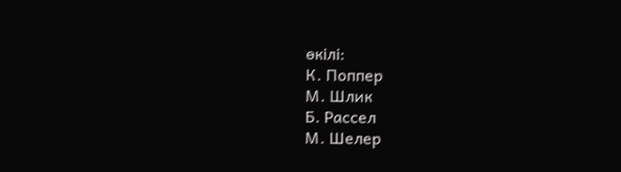өкілі:
К. Поппер
М. Шлик
Б. Рассел
М. Шелер